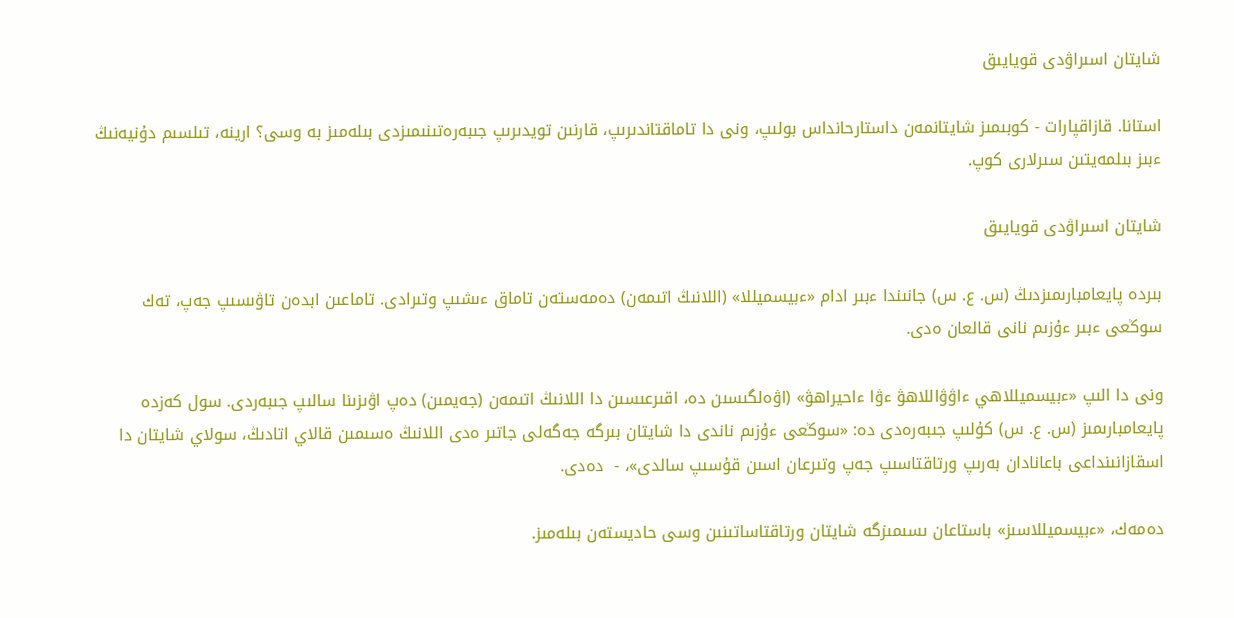شايتان اسىراۋدى قويايىق

استانا. قازاقپارات - كوبىمىز شايتانمەن داستارحانداس بولىپ، ونى دا تاماقتاندىرىپ، قارنىن تويدىرىپ جىبەرەتىنىمىزدى بىلەمىز بە وسى؟ ارينە، تىلسىم دۇنيەنىڭ ءبىز بىلمەيتىن سىرلارى كوپ.

شايتان اسىراۋدى قويايىق

بىردە پايعامبارىمىزدىڭ (س. ع. س) جانىندا ءبىر ادام «ءبيسميللا» (اللانىڭ اتىمەن) دەمەستەن تاماق ءىشىپ وتىرادى. تاماعىن ابدەن تاۋىسىپ جەپ، تەك سوڭعى ءبىر ءۇزىم نانى قالعان ەدى.

ونى دا الىپ «ءبيسميللاھي ءاۋۋاللاھۋ ءۋا ءاحيراھۋ» (اۋەلگىسىن دە، اقىرعىسىن دا اللانىڭ اتىمەن (جەيمىن) دەپ اۋىزىنا سالىپ جىبەردى. سول كەزدە پايعامبارىمىز (س. ع. س) كۇلىپ جىبەرەدى دە: «سوڭعى ءۇزىم ناندى دا شايتان بىرگە جەگەلى جاتىر ەدى اللانىڭ ەسىمىن قالاي اتادىڭ، سولاي شايتان دا اسقازانىنداعى باعانادان بەرىپ ورتاقتاسىپ جەپ وتىرعان اسىن قۇسىپ سالدى»، -  دەدى.

دەمەك، «ءبيسميللاسىز» باستاعان ىسىمىزگە شايتان ورتاقتاساتىنىن وسى حاديستەن بىلەمىز.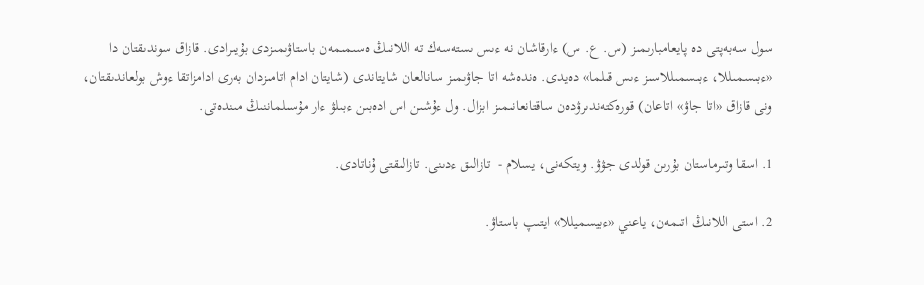سول سەبەپتى دە پايعامبارىمىز (س. ع. س) ءارقاشان نە ءىس ىستەسەك تە اللانىڭ ەسىمىمەن باستاۋىمىزدى بۇيىرادى. قازاق سوندىقتان دا «ءبىسمىللا، ءبىسمىللاسىز ءىس قىلما» دەيدى. ەندەشە اتا جاۋىمىز سانالعان شايتاندى (شايتان ادام اتامىزدان بەرى ادامزاتقا ءوش بولعاندىقتان، ونى قازاق «اتا جاۋ» اتاعان) قورەكتەندىرۋدەن ساقتانعانىمىز ابزال. ول ءۇشىن اس ادەبىن ءبىلۋ ءار مۇسىلماننىڭ مىندەتى.

1. اسقا وتىرماستان بۇرىن قولدى جۋۋ. ويتكەنى، يسلام -  تازالىق ءدىنى. تازالىقتى ۇناتادى.

2. استى اللانىڭ اتىمەن، ياعني «ءبيسميللا» ايتىپ باستاۋ.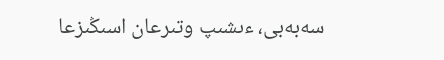سەبەبى، ءىشىپ وتىرعان اسىڭىزعا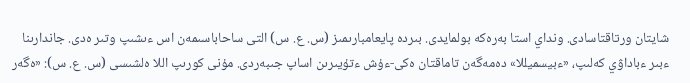شايتان ورتاقتاسادى. ونداي استا بەرەكە بولمايدى. بىردە پايعامبارىمىز (س. ع. س) التى ساحاباسىمەن اس ءىشىپ وتىر ەدى. جاندارىنا ءبىر ءباداۋي كەلىپ، «ءبيسميللا» دەمەگەن تاماقتان ەكى-ءۇش ءتۇيىرىن اساپ جىبەردى. مۇنى كورىپ اللا ەلشىسى (س. ع. س): «ەگەر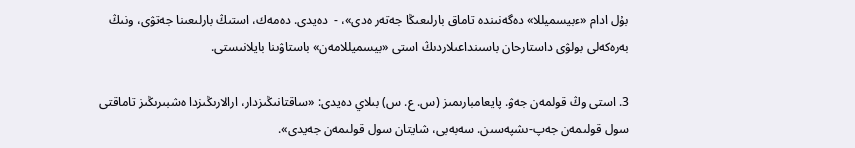بۇل ادام «ءبيسميللا» دەگەنىندە تاماق بارلىعىڭا جەتەر ەدى»، -  دەيدى. دەمەك، استىڭ بارلىعىنا جەتۋى، ونىڭ بەرەكەلى بولۋى داستارحان باسىنداعىلاردىڭ استى «بيسميللامەن» باستاۋىنا بايلانىستى.

3. استى وڭ قولمەن جەۋ. پايعامبارىمىز (س. ع. س) بىلاي دەيدى: «ساقتانىڭىزدار، ارالارىڭىزدا ەشبىرىڭىز تاماقتى سول قولىمەن جەپ-ىشپەسىن. سەبەبى، شايتان سول قولىمەن جەيدى».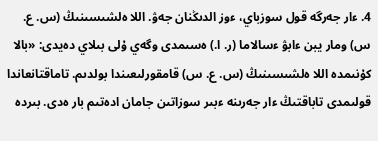4. ءار جەرگە قول سوزباي، ءوز الدىڭنان جەۋ. اللا ەلشىسىنىڭ (س. ع. س) ومار يبن ءابۋ ءسالاما (ر. ا.) ەسىمدى وگەي ۇلى بىلاي دەيدى: «بالا كۇنىمدە اللا ەلشىسىنىڭ (س. ع. س) قامقورلىعىندا بولدىم. تاماقتانعاندا قولىمدى تاباقتىڭ ءار جەرىنە ءبىر سوزاتىن جامان ادەتىم بار ەدى. بىردە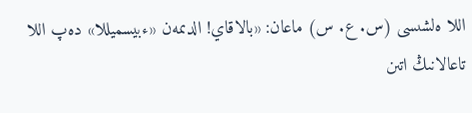اللا ەلشىسى (س. ع. س) ماعان: «بالاقاي! الدىمەن «ءبيسميللا» دەپ اللا تاعالانىڭ اتىن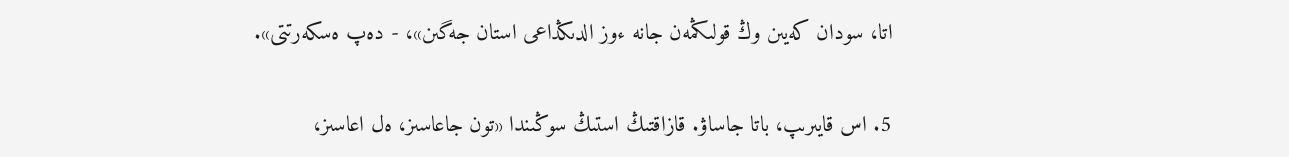اتا، سودان كەيىن وڭ قولىڭمەن جانە ءوز الدىڭداعى استان جەگىن»، - دەپ ەسكەرتتى».

5. اس قايىرىپ، باتا جاساۋ. قازاقتىڭ استىڭ سوڭىندا «تون جاعاسىز، ەل اعاسىز،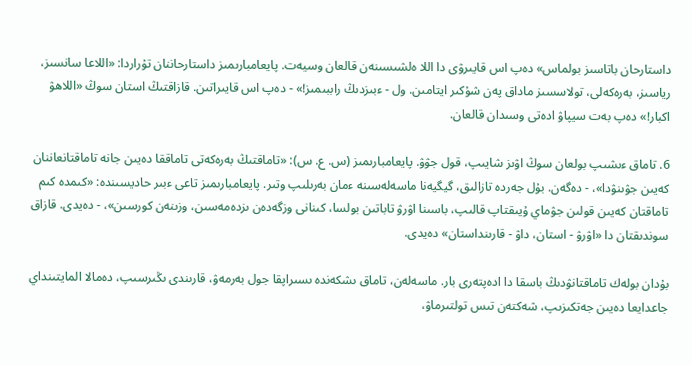داستارحان باتاسىز بولماس» دەپ اس قايىرۋى دا اللا ەلشىسىنەن قالعان وسيەت. پايعامبارىمىز داستارحاننان تۇراردا: «اللاعا سانسىز، رياسىز، بەرەكەلى، تولاسسىز ماداق پەن شۇكىر ايتامىن. ول - ءبىزدىڭ راببىمىز!» - دەپ اس قايىراتىن. قازاقتىڭ استان سوڭ «اللاھۋ اكبار!» دەپ بەت سيپاۋ ادەتى وسىدان قالعان.

6. تاماق ءىشىپ بولعان سوڭ اۋىز شايىپ، قول جۋۋ. پايعامبارىمىز (س. ع. س): «تاماقتىڭ بەرەكەتى تاماققا دەيىن جانە تاماقتانعاننان كەيىن جۋىنۋدا»، - دەگەن. بۇل جەردە تازالىق، گيگيەنا ماسەلەسىنە ءمان بەرىلىپ وتىر. پايعامبارىمىز تاعى ءبىر حاديسىندە: «كىمدە كىم تاماقتان كەيىن قولىن جۋماي ۇيىقتاپ قالىپ، باسىنا اۋرۋ تاباتىن بولسا، كىنانى وزگەدەن ىزدەمەسىن، وزىنەن كورسىن»، - دەيدى. قازاق سوندىقتان دا «اۋرۋ - استان، داۋ - قارىنداستان» دەيدى.

بۇدان بولەك تاماقتانۋدىڭ باسقا دا ادەپتەرى بار. ماسەلەن، تاماق ىشكەندە ىسىراپقا جول بەرمەۋ، قارىندى ىڭىرسىپ، دەمالا المايتىنداي جاعدايعا دەيىن جەتكىزىپ، شەكتەن تىس تولتىرماۋ،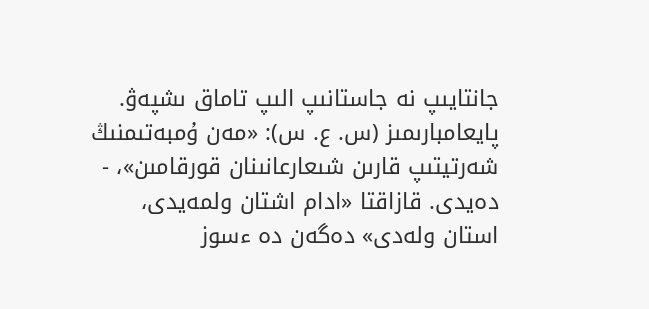جانتايىپ نە جاستانىپ الىپ تاماق ىشپەۋ. پايعامبارىمىز (س. ع. س): «مەن ۇمبەتىمنىڭ شەرتيتىپ قارىن شىعارعانىنان قورقامىن»، - دەيدى. قازاقتا «ادام اشتان ولمەيدى، استان ولەدى» دەگەن دە ءسوز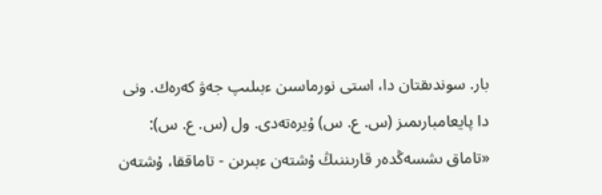بار. سوندىقتان دا، استى نورماسىن ءبىلىپ جەۋ كەرەك. ونى دا پايعامبارىمىز (س. ع. س) ۇيرەتەدى. ول (س. ع. س): «تاماق ىشسەڭدەر قارىننىڭ ۇشتەن ءبىرىن - تاماققا، ۇشتەن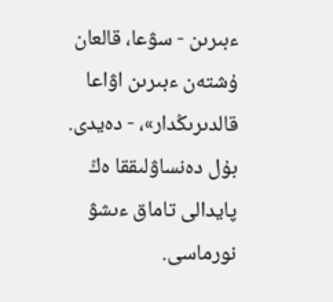ءبىرىن - سۋعا، قالعان ۇشتەن ءبىرىن اۋاعا قالدىرىڭدار»، - دەيدى. بۇل دەنساۋلىققا ەڭ پايدالى تاماق ءىشۋ نورماسى.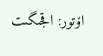اۆتور: اقجىگىت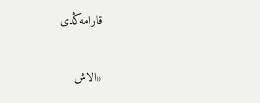قارامەڭدى

«الاش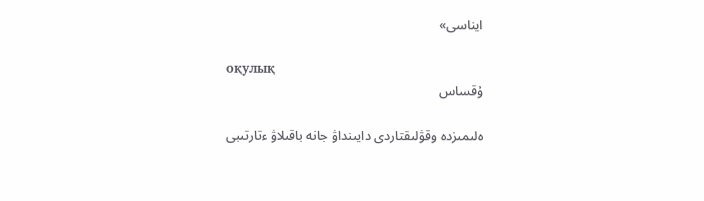ايناسى»

оқулық
ۇقساس

ەلىمىزدە وقۋلىقتاردى دايىنداۋ جانە باقىلاۋ ءتارتىبى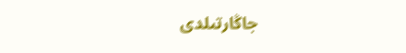جاڭارتىلدى